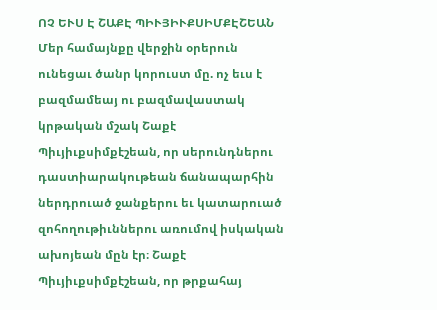ՈՉ ԵՒՍ Է ՇԱՔԷ ՊԻՒՅԻՒՔՍԻՄՔԷՇԵԱՆ
Մեր համայնքը վերջին օրերուն ունեցաւ ծանր կորուստ մը. ոչ եւս է բազմամեայ ու բազմավաստակ կրթական մշակ Շաքէ Պիւյիւքսիմքէշեան, որ սերունդներու դաստիարակութեան ճանապարհին ներդրուած ջանքերու եւ կատարուած զոհողութիւններու առումով իսկական ախոյեան մըն էր։ Շաքէ Պիւյիւքսիմքէշեան, որ թրքահայ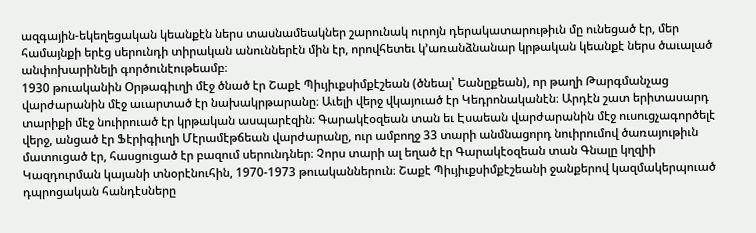ազգային-եկեղեցական կեանքէն ներս տասնամեակներ շարունակ ուրոյն դերակատարութիւն մը ունեցած էր, մեր համայնքի երէց սերունդի տիրական անուններէն մին էր, որովհետեւ կ՚առանձնանար կրթական կեանքէ ներս ծաւալած անփոխարինելի գործունէութեամբ։
1930 թուականին Օրթագիւղի մէջ ծնած էր Շաքէ Պիւյիւքսիմքէշեան (ծնեալ՝ Եանըքեան), որ թաղի Թարգմանչաց վարժարանին մէջ աւարտած էր նախակրթարանը։ Աւելի վերջ վկայուած էր Կեդրոնականէն։ Արդէն շատ երիտասարդ տարիքի մէջ նուիրուած էր կրթական ասպարէզին։ Գարակէօզեան տան եւ Էսաեան վարժարանին մէջ ուսուցչագործելէ վերջ, անցած էր Ֆէրիգիւղի Մէրամէթճեան վարժարանը, ուր ամբողջ 33 տարի անմնացորդ նուիրումով ծառայութիւն մատուցած էր, հասցուցած էր բազում սերունդներ։ Չորս տարի ալ եղած էր Գարակէօզեան տան Գնալը կղզիի Կազդուրման կայանի տնօրէնուհին, 1970-1973 թուականներուն։ Շաքէ Պիւյիւքսիմքէշեանի ջանքերով կազմակերպուած դպրոցական հանդէսները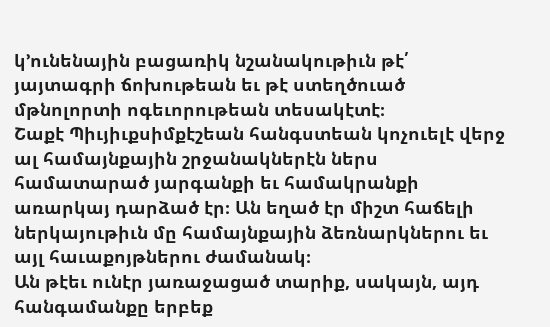կ՚ունենային բացառիկ նշանակութիւն թէ՛ յայտագրի ճոխութեան եւ թէ ստեղծուած մթնոլորտի ոգեւորութեան տեսակէտէ։
Շաքէ Պիւյիւքսիմքէշեան հանգստեան կոչուելէ վերջ ալ համայնքային շրջանակներէն ներս համատարած յարգանքի եւ համակրանքի առարկայ դարձած էր։ Ան եղած էր միշտ հաճելի ներկայութիւն մը համայնքային ձեռնարկներու եւ այլ հաւաքոյթներու ժամանակ։
Ան թէեւ ունէր յառաջացած տարիք, սակայն, այդ հանգամանքը երբեք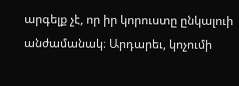արգելք չէ, որ իր կորուստը ընկալուի անժամանակ։ Արդարեւ, կոչումի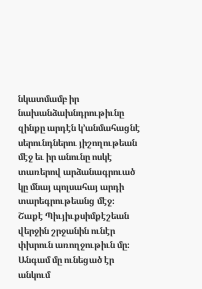նկատմամբ իր նախանձախնդրութիւնը զինքը արդէն կ՚անմահացնէ սերունդներու յիշողութեան մէջ եւ իր անունը ոսկէ տառերով արձանագրուած կը մնայ պոլսահայ արդի տարեգրութեանց մէջ։
Շաքէ Պիւյիւքսիմքէշեան վերջին շրջանին ունէր փխրուն առողջութիւն մը։ Անգամ մը ունեցած էր անկում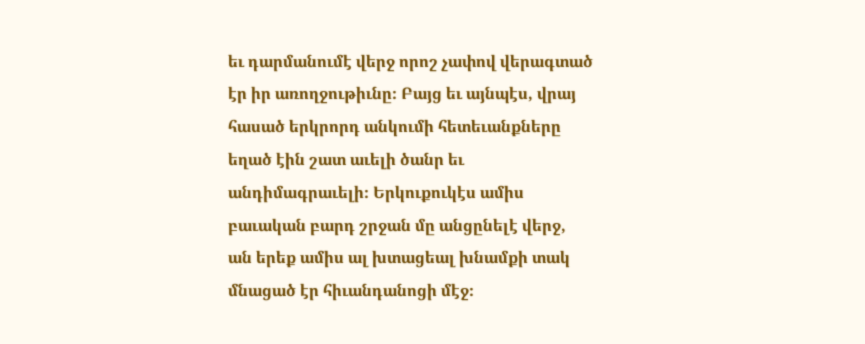եւ դարմանումէ վերջ որոշ չափով վերագտած էր իր առողջութիւնը։ Բայց եւ այնպէս, վրայ հասած երկրորդ անկումի հետեւանքները եղած էին շատ աւելի ծանր եւ անդիմագրաւելի։ Երկուքուկէս ամիս բաւական բարդ շրջան մը անցընելէ վերջ, ան երեք ամիս ալ խտացեալ խնամքի տակ մնացած էր հիւանդանոցի մէջ։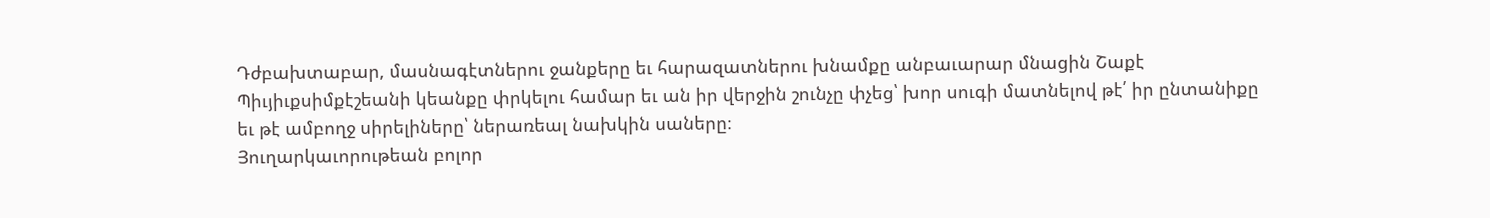Դժբախտաբար, մասնագէտներու ջանքերը եւ հարազատներու խնամքը անբաւարար մնացին Շաքէ Պիւյիւքսիմքէշեանի կեանքը փրկելու համար եւ ան իր վերջին շունչը փչեց՝ խոր սուգի մատնելով թէ՛ իր ընտանիքը եւ թէ ամբողջ սիրելիները՝ ներառեալ նախկին սաները։
Յուղարկաւորութեան բոլոր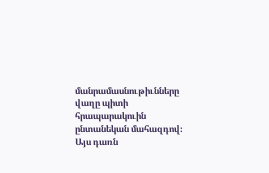մանրամասնութիւնները վաղը պիտի հրապարակուին ընտանեկան մահազդով։
Այս դառն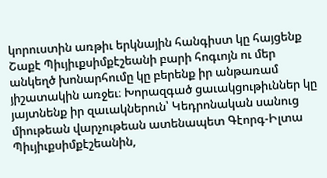կորուստին առթիւ երկնային հանգիստ կը հայցենք Շաքէ Պիւյիւքսիմքէշեանի բարի հոգւոյն ու մեր անկեղծ խոնարհումը կը բերենք իր անթառամ յիշատակին առջեւ։ Խորազգած ցաւակցութիւններ կը յայտնենք իր զաւակներուն՝ Կեդրոնական սանուց միութեան վարչութեան ատենապետ Գէորգ-Իլտա Պիւյիւքսիմքէշեանին,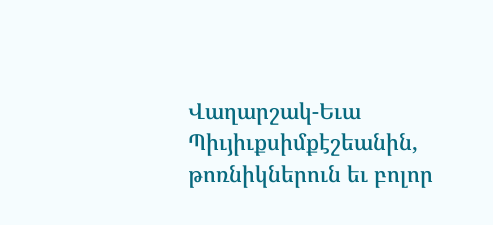Վաղարշակ-Եւա Պիւյիւքսիմքէշեանին, թոռնիկներուն եւ բոլոր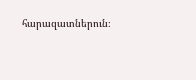հարազատներուն։